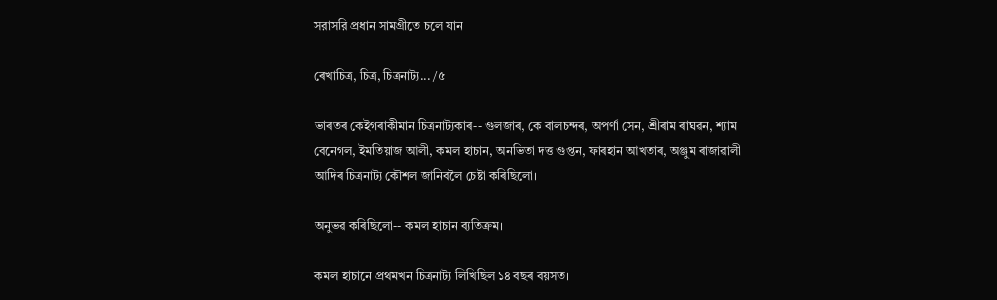সরাসরি প্রধান সামগ্রীতে চলে যান

ৰেখাচিত্র, চিত্র, চিত্রনাট্য... /৫

ভাৰতৰ কেইগৰাকীমান চিত্রনাট্যকাৰ-- গুলজাৰ, কে বালচন্দৰ, অপর্ণা সেন, শ্ৰীৰাম ৰাঘৱন, শ্যাম বেনেগল, ইমতিয়াজ আলী, কমল হাচান, অনভিতা দত্ত গুপ্তন, ফাৰহান আখতাৰ, অঞ্জুম ৰাজাৱালী আদিৰ চিত্ৰনাট্য কৌশল জানিবলৈ চেষ্টা কৰিছিলো।

অনুভৱ কৰিছিলো-- কমল হাচান ব্যতিক্রম।

কমল হাচানে প্রথমখন চিত্রনাট্য লিখিছিল ১৪ বছৰ বয়সত।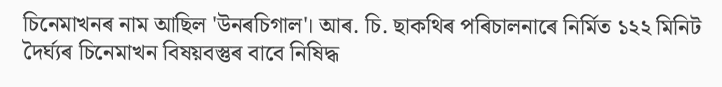চিনেমাখনৰ নাম আছিল 'উনৰচিগাল'। আৰ. চি. ছাকথিৰ পৰিচালনাৰে নির্মিত ১২২ মিনিট দৈর্ঘ্যৰ চিনেমাখন বিষয়বস্তুৰ বাবে নিষিদ্ধ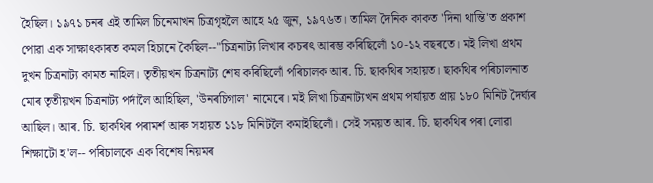হৈছিল। ১৯৭১ চনৰ এই তামিল চিনেমাখন চিত্রগৃহলৈ আহে ২৫ জুন, ১৯৭৬ত। তামিল দৈনিক কাকত 'দিনা থান্তি'ত প্রকাশ পোৱা এক সাক্ষাৎকাৰত কমল হিচানে কৈছিল--"চিত্ৰনাট্য লিখাৰ কচৰৎ আৰম্ভ কৰিছিলোঁ ১০-১২ বছৰতে। মই লিখা প্রথম দুখন চিত্রনাট্য কামত নাহিল। তৃতীয়খন চিত্রনাট্য শেষ কৰিছিলোঁ পৰিচালক আৰ. চি. ছাকথিৰ সহায়ত। ছাকথিৰ পৰিচালনাত মোৰ তৃতীয়খন চিত্রনাট্য পর্দালৈ আহিছিল, 'উনৰচিগাল' নামেৰে। মই লিখা চিত্রনাট্যখন প্রথম পর্যায়ত প্রায় ১৮০ মিনিট দৈৰ্ঘ্যৰ আছিল। আৰ. চি. ছাকথিৰ পৰামৰ্শ আৰু সহায়ত ১১৮ মিনিটলৈ কমাইছিলোঁ। সেই সময়ত আৰ. চি. ছাকথিৰ পৰা লোৱা শিক্ষাটো হ'ল-- পৰিচালকে এক বিশেষ নিয়মৰ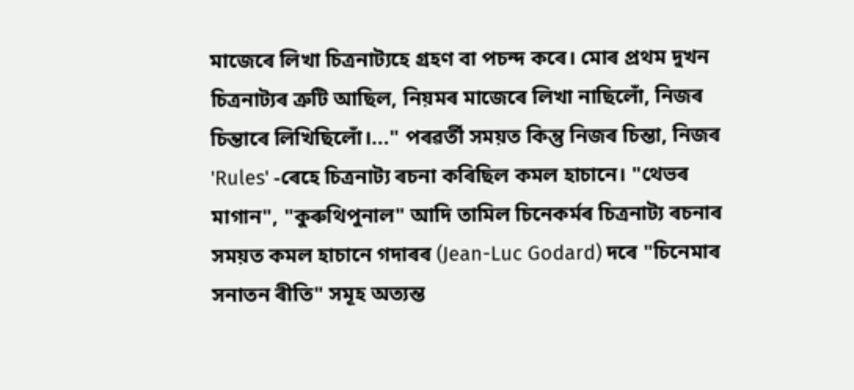মাজেৰে লিখা চিত্রনাট্যহে গ্রহণ বা পচন্দ কৰে। মোৰ প্ৰথম দুখন চিত্ৰনাট্যৰ ত্রুটি আছিল, নিয়মৰ মাজেৰে লিখা নাছিলোঁ, নিজৰ চিন্তাৰে লিখিছিলোঁ।..." পৰৱৰ্তী সময়ত কিন্তু নিজৰ চিন্তা, নিজৰ 'Rules' -ৰেহে চিত্রনাট্য ৰচনা কৰিছিল কমল হাচানে। "থেভৰ মাগান", "কুৰুথিপুনাল" আদি তামিল চিনেকৰ্মৰ চিত্রনাট্য ৰচনাৰ সময়ত কমল হাচানে গদাৰৰ (Jean-Luc Godard) দৰে "চিনেমাৰ সনাতন ৰীতি" সমূহ অত্যন্ত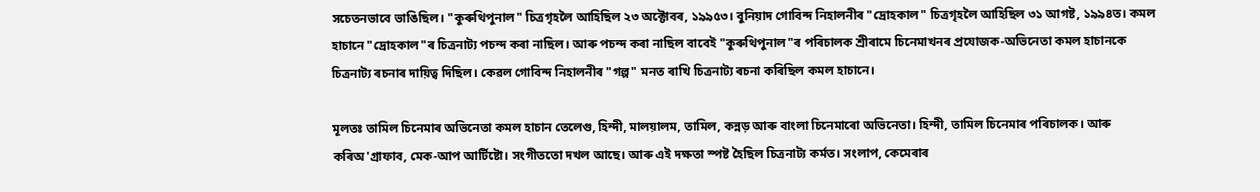সচেতনভাবে ভাঙিছিল। "কুৰুথিপুনাল" চিত্রগৃহলৈ আহিছিল ২৩ অক্টোবৰ, ১৯৯৫৩। বুনিয়াদ গোবিন্দ নিহালনীৰ "দ্রোহকাল" চিত্রগৃহলৈ আহিছিল ৩১ আগষ্ট, ১৯৯৪ত। কমল হাচানে "দ্রোহকাল"ৰ চিত্ৰনাট্য পচন্দ কৰা নাছিল। আৰু পচন্দ কৰা নাছিল বাবেই "কুৰুথিপুনাল"ৰ পৰিচালক শ্ৰীৰামে চিনেমাখনৰ প্ৰযোজক-অভিনেতা কমল হাচানকে চিত্রনাট্য ৰচনাৰ দায়িত্ব দিছিল। কেৱল গোবিন্দ নিহালনীৰ "গল্প" মনত ৰাখি চিত্রনাট্য ৰচনা কৰিছিল কমল হাচানে।

মূলতঃ তামিল চিনেমাৰ অভিনেতা কমল হাচান তেলেগু, হিন্দী, মালয়ালম, তামিল, কন্নড় আৰু বাংলা চিনেমাৰো অভিনেতা। হিন্দী, তামিল চিনেমাৰ পৰিচালক। আৰু কৰিঅ'গ্ৰাফাব, মেক-আপ আর্টিষ্টো। সংগীততো দখল আছে। আৰু এই দক্ষতা স্পষ্ট হৈছিল চিত্রনাট্য কর্মত। সংলাপ, কেমেৰাৰ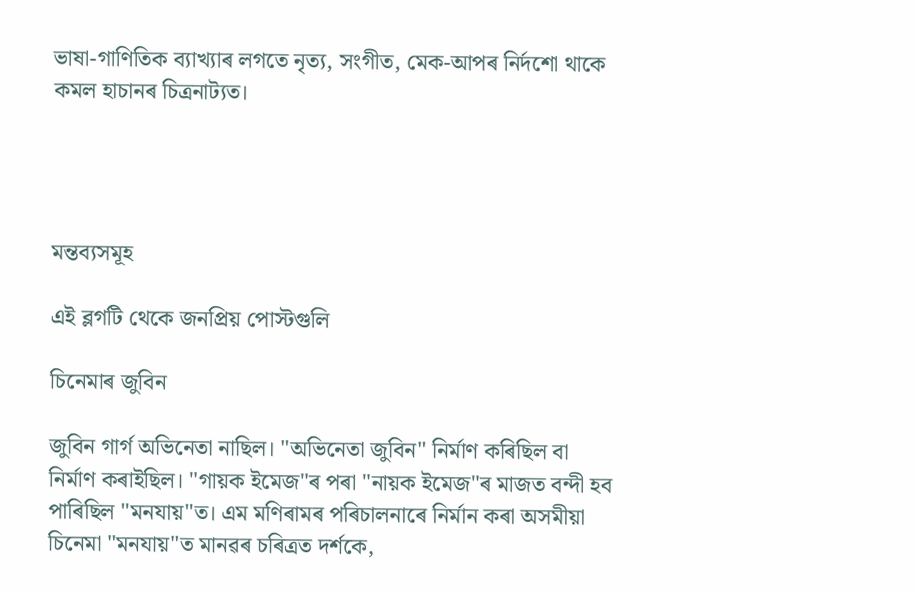ভাষা-গাণিতিক ব্যাখ্যাৰ লগতে নৃত্য, সংগীত, মেক-আপৰ নির্দশো থাকে কমল হাচানৰ চিত্রনাট্যত।




মন্তব্যসমূহ

এই ব্লগটি থেকে জনপ্রিয় পোস্টগুলি

চিনেমাৰ জুবিন

জুবিন গাৰ্গ অভিনেতা নাছিল। "অভিনেতা জুবিন" নিৰ্মাণ কৰিছিল বা নিৰ্মাণ কৰাইছিল। "গায়ক ইমেজ"ৰ পৰা "নায়ক ইমেজ"ৰ মাজত বন্দী হব পাৰিছিল "মনযায়"ত। এম মণিৰামৰ পৰিচালনাৰে নিৰ্মান কৰা অসমীয়া চিনেমা "মনযায়"ত মানৱৰ চৰিত্ৰত দৰ্শকে,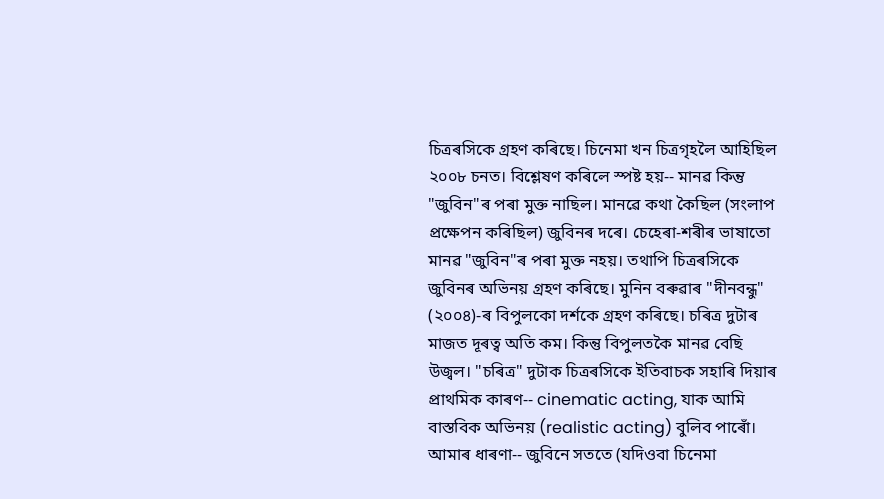চিত্ৰৰসিকে গ্ৰহণ কৰিছে। চিনেমা খন চিত্ৰগৃহলৈ আহিছিল ২০০৮ চনত। বিশ্লেষণ কৰিলে স্পষ্ট হয়-- মানৱ কিন্তু "জুবিন"ৰ পৰা মুক্ত নাছিল। মানৱে কথা কৈছিল (সংলাপ প্ৰক্ষেপন কৰিছিল) জুবিনৰ দৰে। চেহেৰা-শৰীৰ ভাষাতো মানৱ "জুবিন"ৰ পৰা মুক্ত নহয়। তথাপি চিত্ৰৰসিকে জুবিনৰ অভিনয় গ্ৰহণ কৰিছে। মুনিন বৰুৱাৰ "দীনবন্ধু" (২০০৪)-ৰ বিপুলকো দৰ্শকে গ্ৰহণ কৰিছে। চৰিত্ৰ দুটাৰ মাজত দূৰত্ব অতি কম। কিন্তু বিপুলতকৈ মানৱ বেছি উজ্বল। "চৰিত্ৰ" দুটাক চিত্ৰৰসিকে ইতিবাচক সহাৰি দিয়াৰ প্ৰাথমিক কাৰণ-- cinematic acting, যাক আমি বাস্তবিক অভিনয় (realistic acting) বুলিব পাৰোঁ। আমাৰ ধাৰণা-- জুবিনে সততে (যদিওবা চিনেমা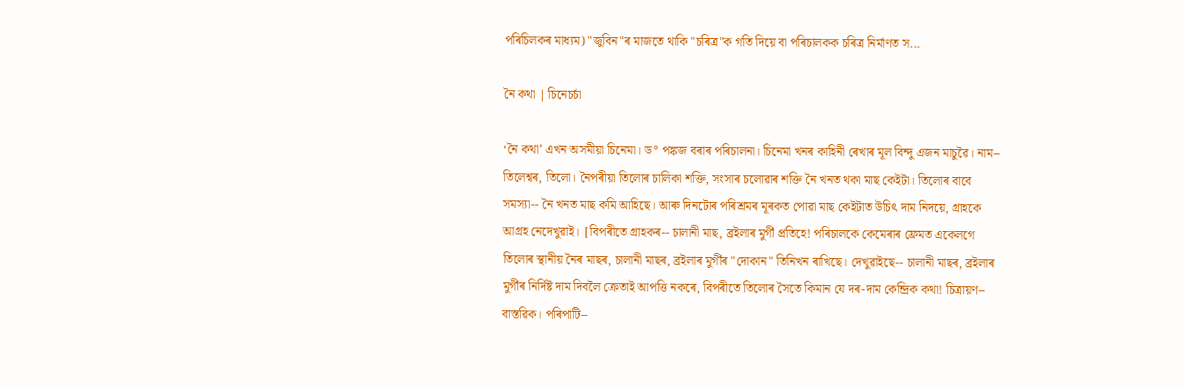পৰিচিলকৰ মাধ্যম) "জুবিন"ৰ মাজতে থাকি "চৰিত্ৰ"ক গতি দিয়ে বা পৰিচালকক চৰিত্ৰ নিৰ্মাণত স...

নৈ কথা | চিনেচৰ্চা

‘নৈ কথা’ এখন অসমীয়া চিনেমা। ড° পঙ্কজ বৰাৰ পৰিচালনা। চিনেমা খনৰ কাহিনী ৰেখাৰ মূল বিন্দু এজন মাচুৱৈ। নাম-- তিলেশ্বৰ, তিলো। নৈপৰীয়া তিলোৰ চালিকা শক্তি, সংসাৰ চলোৱাৰ শক্তি নৈ খনত থকা মাছ কেইটা। তিলোৰ বাবে সমস্যা-- নৈ খনত মাছ কমি আহিছে। আৰু দিনটোৰ পৰিশ্ৰমৰ মূৰকত পোৱা মাছ কেইটাত উচিৎ দাম নিদয়ে, গ্ৰাহকে আগ্ৰহ নেদেখুৱাই।  [বিপৰীতে গ্ৰাহকৰ-- চালানী মাছ, ব্ৰইলাৰ মুৰ্গী প্ৰতিহে! পৰিচালকে কেমেৰাৰ ফ্ৰেমত একেলগে তিলোৰ স্থানীয় নৈৰ মাছৰ, চালানী মাছৰ, ব্ৰইলাৰ মুৰ্গীৰ "দোকান" তিনিখন ৰাখিছে। দেখুৱাইছে-- চালানী মাছৰ, ব্ৰইলাৰ মুৰ্গীৰ নিৰ্দিষ্ট দাম দিবলৈ ক্ৰেতাই আপত্তি নকৰে, বিপৰীতে তিলোৰ সৈতে কিমান যে দৰ-দাম কেন্দ্ৰিক কথা! চিত্ৰায়ণ--  বাস্তৱিক। পৰিপাটি--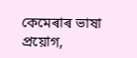কেমেৰাৰ ভাষা প্ৰয়োগ,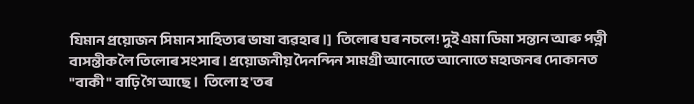যিমান প্ৰয়োজন সিমান সাহিত্যৰ ভাষা ব্যৱহাৰ।]  তিলোৰ ঘৰ নচলে! দুই এমা ডিমা সন্তান আৰু পত্নী বাসন্তীক লৈ তিলোৰ সংসাৰ। প্ৰয়োজনীয় দৈনন্দিন সামগ্ৰী আনোতে আনোতে মহাজনৰ দোকানত "বাকী" বাঢ়ি গৈ আছে।  তিলো হ'তৰ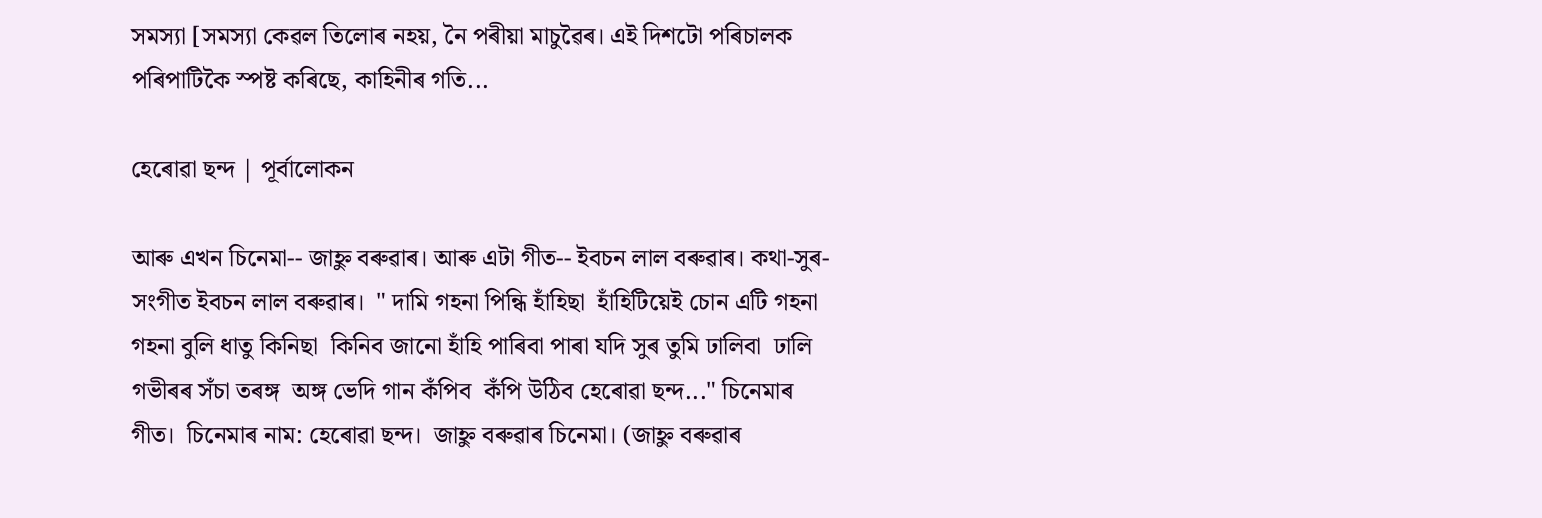সমস্যা [সমস্যা কেৱল তিলোৰ নহয়, নৈ পৰীয়া মাচুৱৈৰ। এই দিশটো পৰিচালক পৰিপাটিকৈ স্পষ্ট কৰিছে, কাহিনীৰ গতি...

হেৰোৱা ছন্দ | পূৰ্বালোকন

আৰু এখন চিনেমা-- জাহ্নু বৰুৱাৰ। আৰু এটা গীত-- ইবচন লাল বৰুৱাৰ। কথা-সুৰ-সংগীত ইবচন লাল বৰুৱাৰ।  " দামি গহনা পিন্ধি হাঁহিছা  হাঁহিটিয়েই চোন এটি গহনা  গহনা বুলি ধাতু কিনিছা  কিনিব জানো হাঁহি পাৰিবা পাৰা যদি সুৰ তুমি ঢালিবা  ঢালি গভীৰৰ সঁচা তৰঙ্গ  অঙ্গ ভেদি গান কঁপিব  কঁপি উঠিব হেৰোৱা ছন্দ..." চিনেমাৰ গীত।  চিনেমাৰ নাম: হেৰোৱা ছন্দ।  জাহ্নু বৰুৱাৰ চিনেমা। (জাহ্নু বৰুৱাৰ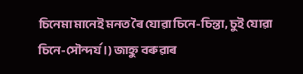চিনেমা মানেই মনত ৰৈ যোৱা চিনে-চিন্তা, চুই যোৱা চিনে-সৌন্দৰ্য।) জাহ্নু বৰুৱাৰ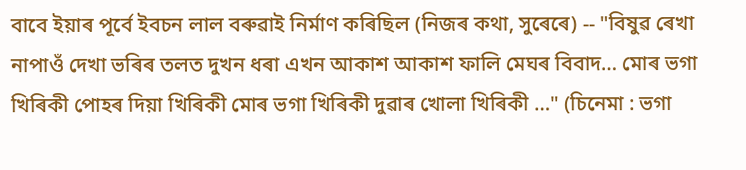বাবে ইয়াৰ পূৰ্বে ইবচন লাল বৰুৱাই নিৰ্মাণ কৰিছিল (নিজৰ কথা, সুৰেৰে) -- "বিষুৱ ৰেখা নাপাওঁ দেখা ভৰিৰ তলত দুখন ধৰা এখন আকাশ আকাশ ফালি মেঘৰ বিবাদ… মোৰ ভগা খিৰিকী পোহৰ দিয়া খিৰিকী মোৰ ভগা খিৰিকী দুৱাৰ খোলা খিৰিকী …" (চিনেমা : ভগা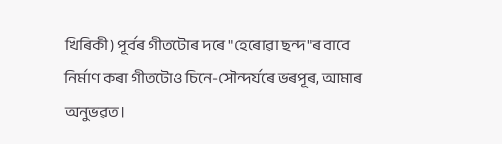খিৰিকী) পূৰ্বৰ গীতটোৰ দৰে "হেৰোৱা ছন্দ"ৰ বাবে নিৰ্মাণ কৰা গীতটোও চিনে-সৌন্দৰ্যৰে ভৰপূৰ, আমাৰ অনুভৱত।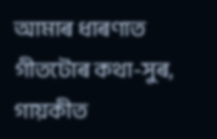আমাৰ ধাৰণাত গীতটোৰ কথা-সুৰ, গায়কীত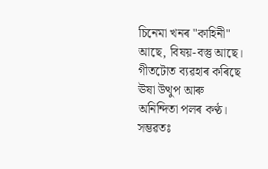চিনেমা খনৰ "কাহিনী" আছে, বিষয়-বস্তু আছে। গীতটোত ব্যৱহাৰ কৰিছে ঊষা উত্থুপ আৰু অনিন্দিতা পলৰ কণ্ঠ। সম্ভৱতঃ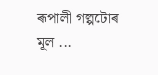ৰূপালী গল্পটোৰ মূল ...